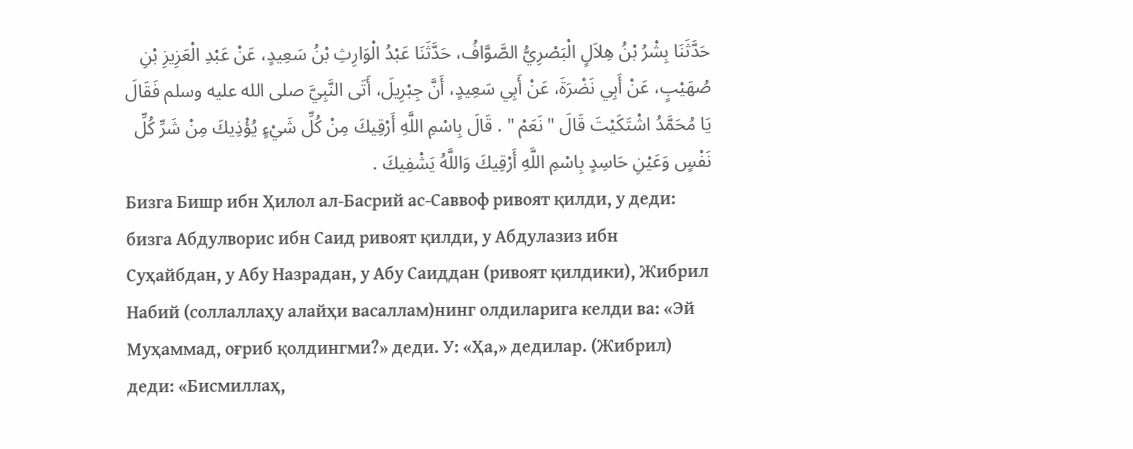حَدَّثَنَا بِشْرُ بْنُ هِلاَلٍ الْبَصْرِيُّ الصَّوَّافُ، حَدَّثَنَا عَبْدُ الْوَارِثِ بْنُ سَعِيدٍ، عَنْ عَبْدِ الْعَزِيزِ بْنِ صُهَيْبٍ، عَنْ أَبِي نَضْرَةَ، عَنْ أَبِي سَعِيدٍ، أَنَّ جِبْرِيلَ، أَتَى النَّبِيَّ صلى الله عليه وسلم فَقَالَ يَا مُحَمَّدُ اشْتَكَيْتَ قَالَ " نَعَمْ " . قَالَ بِاسْمِ اللَّهِ أَرْقِيكَ مِنْ كُلِّ شَيْءٍ يُؤْذِيكَ مِنْ شَرِّ كُلِّ نَفْسٍ وَعَيْنِ حَاسِدٍ بِاسْمِ اللَّهِ أَرْقِيكَ وَاللَّهُ يَشْفِيكَ .
Бизга Бишр ибн Ҳилол ал-Басрий ас-Саввоф ривоят қилди, у деди: бизга Абдулворис ибн Саид ривоят қилди, у Абдулазиз ибн Суҳайбдан, у Абу Назрадан, у Абу Саиддан (ривоят қилдики), Жибрил Набий (соллаллаҳу алайҳи васаллам)нинг олдиларига келди ва: «Эй Муҳаммад, оғриб қолдингми?» деди. У: «Ҳа,» дедилар. (Жибрил) деди: «Бисмиллаҳ,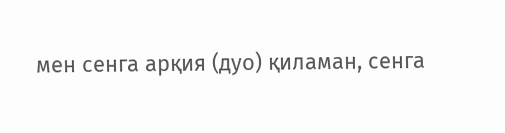мен сенга арқия (дуо) қиламан, сенга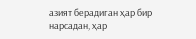азият берадиган ҳар бир нарсадан, ҳар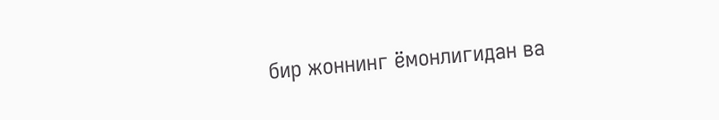бир жоннинг ёмонлигидан ва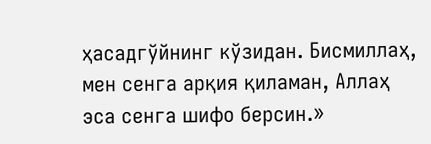ҳасадгўйнинг кўзидан. Бисмиллаҳ, мен сенга арқия қиламан, Аллаҳ эса сенга шифо берсин.»